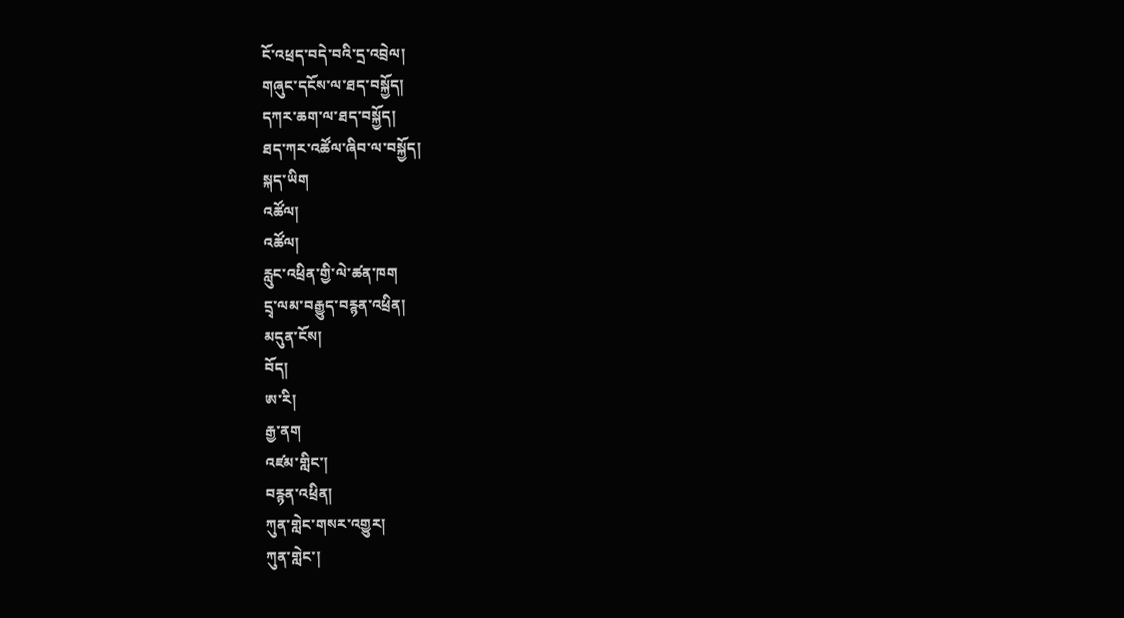ངོ་འཕྲད་བདེ་བའི་དྲ་འབྲེལ།
གཞུང་དངོས་ལ་ཐད་བསྐྱོད།
དཀར་ཆག་ལ་ཐད་བསྐྱོད།
ཐད་ཀར་འཚོལ་ཞིབ་ལ་བསྐྱོད།
སྐད་ཡིག
འཚོལ།
འཚོལ།
རླུང་འཕྲིན་གྱི་ལེ་ཚན་ཁག
དྲྭ་ལམ་བརྒྱུད་བརྙན་འཕྲིན།
མདུན་ངོས།
བོད།
ཨ་རི།
རྒྱ་ནག
འཛམ་གླིང་།
བརྙན་འཕྲིན།
ཀུན་གླེང་གསར་འགྱུར།
ཀུན་གླེང་།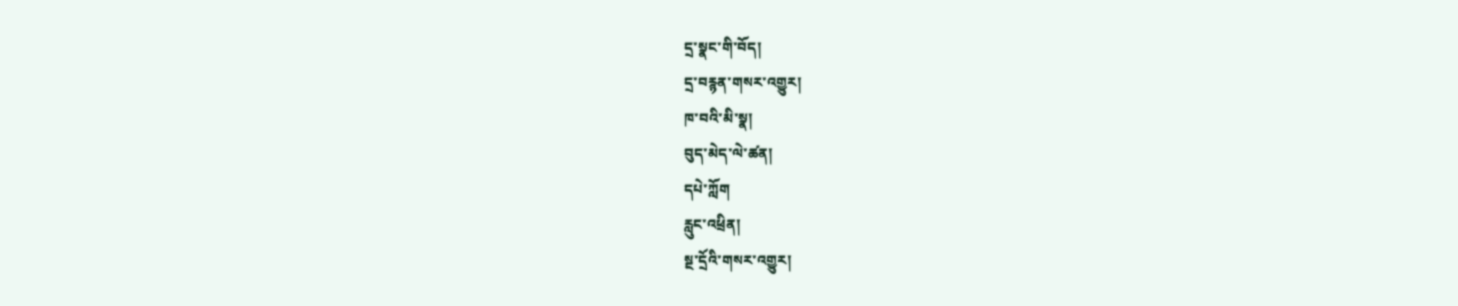དྲ་སྣང་གི་བོད།
དྲ་བརྙན་གསར་འགྱུར།
ཁ་བའི་མི་སྣ།
བུད་མེད་ལེ་ཚན།
དཔེ་ཀློག
རླུང་འཕྲིན།
སྔ་དྲོའི་གསར་འགྱུར།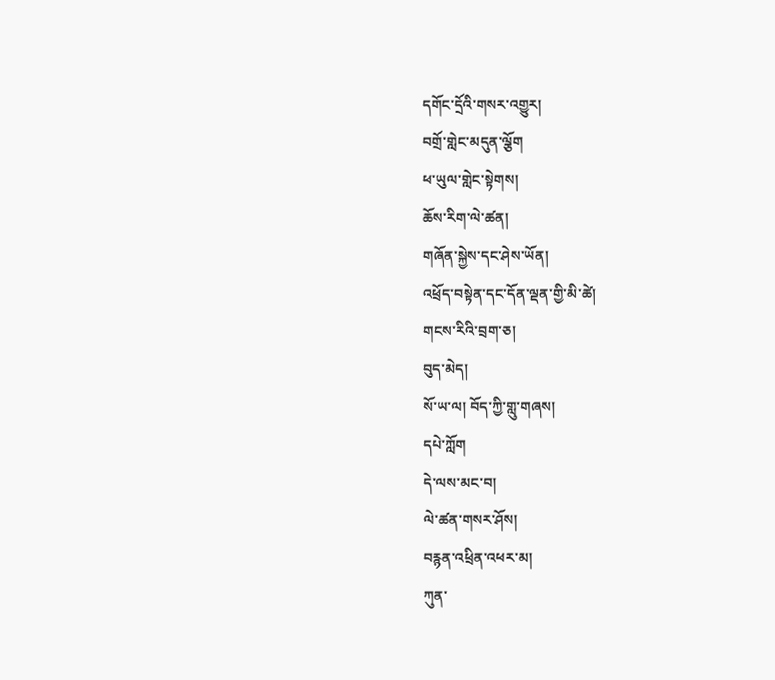དགོང་དྲོའི་གསར་འགྱུར།
བགྲོ་གླེང་མདུན་ལྕོག
ཕ་ཡུལ་གླེང་སྟེགས།
ཆོས་རིག་ལེ་ཚན།
གཞོན་སྐྱེས་དང་ཤེས་ཡོན།
འཕྲོད་བསྟེན་དང་དོན་ལྡན་གྱི་མི་ཚེ།
གངས་རིའི་བྲག་ཅ།
བུད་མེད།
སོ་ཡ་ལ། བོད་ཀྱི་གླུ་གཞས།
དཔེ་ཀློག
དེ་ལས་མང་བ།
ལེ་ཚན་གསར་ཤོས།
བརྙན་འཕྲིན་འཕར་མ།
ཀུན་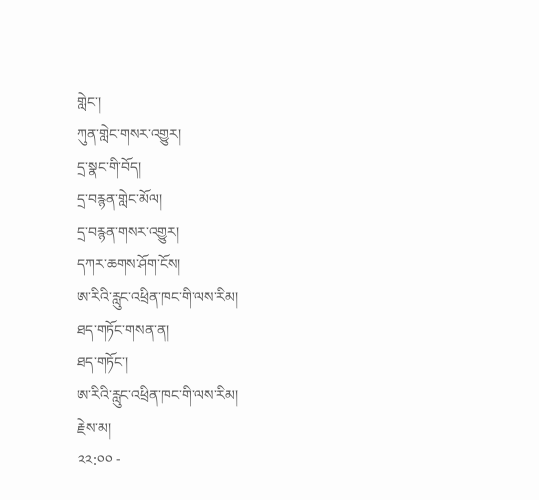གླེང་།
ཀུན་གླེང་གསར་འགྱུར།
དྲ་སྣང་གི་བོད།
དྲ་བརྙན་གླེང་མོལ།
དྲ་བརྙན་གསར་འགྱུར།
དཀར་ཆགས་ཤོག་ངོས།
ཨ་རིའི་རླུང་འཕྲིན་ཁང་གི་ལས་རིམ།
ཐད་གཏོང་གསན་ན།
ཐད་གཏོང་།
ཨ་རིའི་རླུང་འཕྲིན་ཁང་གི་ལས་རིམ།
རྗེས་མ།
༢༢:༠༠ -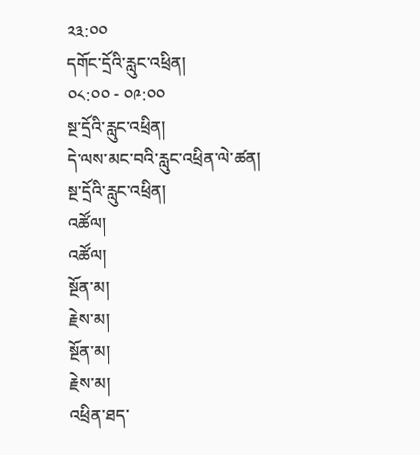༢༣:༠༠
དགོང་དྲོའི་རླུང་འཕྲིན།
༠༨:༠༠ - ༠༩:༠༠
སྔ་དྲོའི་རླུང་འཕྲིན།
དེ་ལས་མང་བའི་རླུང་འཕྲིན་ལེ་ཚན།
སྔ་དྲོའི་རླུང་འཕྲིན།
འཚོལ།
འཚོལ།
སྔོན་མ།
རྗེས་མ།
སྔོན་མ།
རྗེས་མ།
འཕྲིན་ཐད་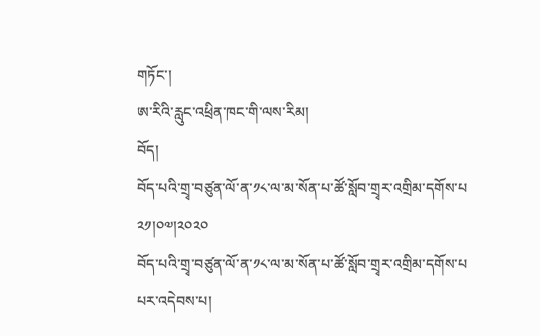གཏོང་།
ཨ་རིའི་རླུང་འཕྲིན་ཁང་གི་ལས་རིམ།
བོད།
བོད་པའི་གྲྭ་བཙུན་ལོ་ན་༡༨་ལ་མ་སོན་པ་ཚོ་སློབ་གྲྭར་འགྲིམ་དགོས་པ
༢༡།༠༧།༢༠༢༠
བོད་པའི་གྲྭ་བཙུན་ལོ་ན་༡༨་ལ་མ་སོན་པ་ཚོ་སློབ་གྲྭར་འགྲིམ་དགོས་པ
པར་འདེབས་པ།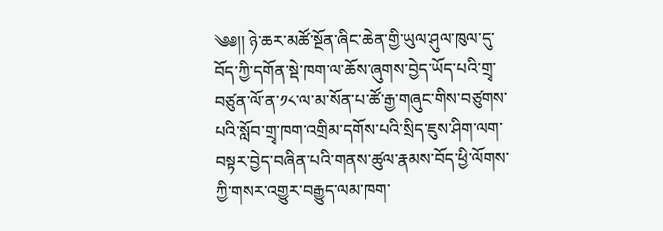༄༅།། ཉེ་ཆར་མཚོ་སྔོན་ཞིང་ཆེན་གྱི་ཡུལ་ཤུལ་ཁུལ་དུ་བོད་ཀྱི་དགོན་སྡེ་ཁག་ལ་ཆོས་ཞུགས་བྱེད་ཡོད་པའི་གྲྭ་བཙུན་ལོ་ན་༡༨་ལ་མ་སོན་པ་ཚོ་རྒྱ་གཞུང་གིས་བཙུགས་པའི་སློབ་གྲྭ་ཁག་འགྲིམ་དགོས་པའི་སྲིད་ཇུས་ཤིག་ལག་བསྟར་བྱེད་བཞིན་པའི་གནས་ཚུལ་རྣམས་བོད་ཕྱི་ལོགས་ཀྱི་གསར་འགྱུར་བརྒྱུད་ལམ་ཁག་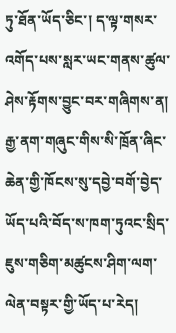ཏུ་ཐོན་ཡོད་ཅིང་། ད་ལྟ་གསར་འགོད་པས་སླར་ཡང་གནས་ཚུལ་ཤེས་རྟོགས་བྱུང་བར་གཞིགས་ན། རྒྱ་ནག་གཞུང་གིས་སི་ཁྲོན་ཞིང་ཆེན་གྱི་ཁོངས་སུ་དབྱེ་བགོ་བྱེད་ཡོད་པའི་བོད་ས་ཁག་ཏུའང་སྲིད་ཇུས་གཅིག་མཚུངས་ཤིག་ལག་ལེན་བསྟར་གྱི་ཡོད་པ་རེད།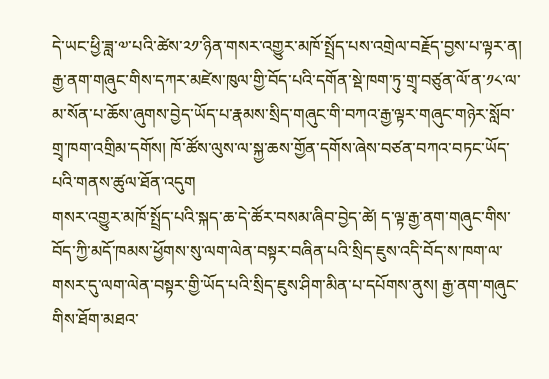དེ་ཡང་ཕྱི་ཟླ་༧་པའི་ཚེས་༢༡་ཉིན་གསར་འགྱུར་མཁོ་སྤྲོད་པས་འགྲེལ་བརྗོད་བྱས་པ་ལྟར་ན། རྒྱ་ནག་གཞུང་གིས་དཀར་མཛེས་ཁུལ་གྱི་བོད་པའི་དགོན་སྡེ་ཁག་ཏུ་གྲྭ་བཙུན་ལོ་ན་༡༨་ལ་མ་སོན་པ་ཆོས་ཞུགས་བྱེད་ཡོད་པ་རྣམས་སྲིད་གཞུང་གི་བཀའ་རྒྱ་ལྟར་གཞུང་གཉེར་སློབ་གྲྭ་ཁག་འགྲིམ་དགོས། ཁོ་ཚོས་ལུས་ལ་སྐྱ་ཆས་གྱོན་དགོས་ཞེས་བཙན་བཀའ་བཏང་ཡོད་པའི་གནས་ཚུལ་ཐོན་འདུག
གསར་འགྱུར་མཁོ་སྤྲོད་པའི་སྐད་ཆ་དེ་ཚོར་བསམ་ཞིབ་བྱེད་ཚེ། ད་ལྟ་རྒྱ་ནག་གཞུང་གིས་བོད་ཀྱི་མདོ་ཁམས་ཕྱོགས་སུ་ལག་ལེན་བསྟར་བཞིན་པའི་སྲིད་ཇུས་འདི་བོད་ས་ཁག་ལ་གསར་དུ་ལག་ལེན་བསྟར་གྱི་ཡོད་པའི་སྲིད་ཇུས་ཤིག་མིན་པ་དཔོགས་ནུས། རྒྱ་ནག་གཞུང་གིས་ཐོག་མཐའ་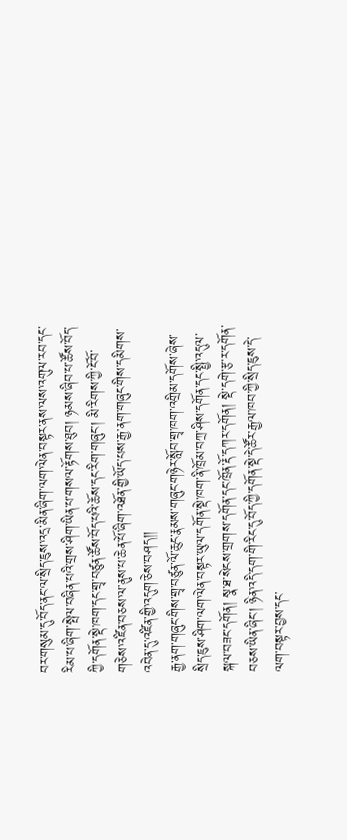བར་གསུམ་དུ་བོད་ནང་ལ་སྲིད་ཇུས་འདྲ་མིན་ཞིག་ལག་ལེན་བསྟར་ནས་ལས་འགུལ་རབ་དང་རིམ་པ་ཞིག་སྤེལ་བཞིན་པའི་གྲས་ཤིག་ཡིན་པ་གསལ་རྟོགས་ཐུབ། ཉམས་ཞིབ་པ་ཚོས་བོད་ཀྱི་དགོན་སྡེ་ཁག་དང་གྲྭ་བཙུན་ཚོས་བོད་པའི་ཆོས་དང་རིག་གཞུང་། མི་རིགས་ཀྱི་ངོ་བོ་གཅེས་འཛིན་བཅས་ལ་ནུས་པ་ཆེན་པོ་ཞིག་འཐོན་གྱི་ཡོད་པས་རྒྱ་ནག་གཞུང་གིས་དམིགས་འབེན་དུ་འཛིན་གྱི་འདུག་ཅེས་བཤད།།
རྒྱ་ནག་གཞུང་གིས་གྲྭ་བཙུན་ལོ་ཆུང་རྣམས་གཞུང་གཉེར་སློབ་གྲྭ་ཁག་འགྲིམ་དགོས་ཞེས་སྲིད་ཇུས་ཤིག་ལག་ལེན་བསྟར་ཡུལ་དགོན་སྡེ་ཁག་ནི་ཁྲོམ་བཀྲ་ཤིས་དགོན་དང་སྤྱི་འདུལ་སྐལ་བཟང་དགོན། སྣ་ཐ་སེངས་གྲགས་དགོན་དང་ཁྲོན་རྡོ་དཀར་དགོན། སྡེ་དགེ་རྩ་ར་དགོན་བཅས་ཡིན་ཞིང་། ཉིན་འདི་དག་གི་རིང་དུ་བོད་ཀྱི་དགོན་སྡེ་དེ་ཚོར་རྒྱལ་ཁབ་ཀྱི་སྲིད་ཇུས་དེ་ལག་བསྟར་བྱས་དང་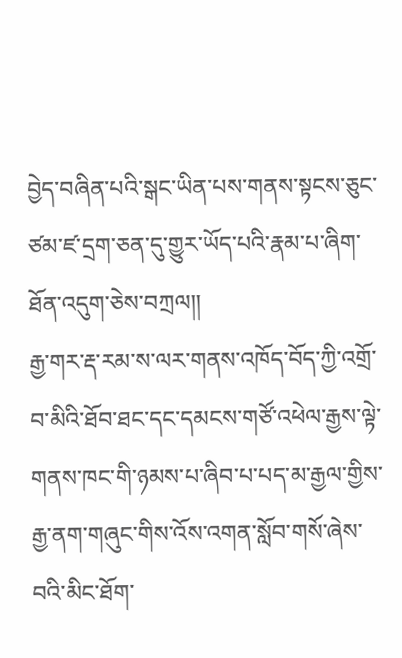བྱེད་བཞིན་པའི་སྒང་ཡིན་པས་གནས་སྟངས་ཅུང་ཙམ་ཛ་དྲག་ཅན་དུ་གྱུར་ཡོད་པའི་རྣམ་པ་ཞིག་ཐོན་འདུག་ཅེས་བཀྲལ།།
རྒྱ་གར་རྡ་རམ་ས་ལར་གནས་འཁོད་བོད་ཀྱི་འགྲོ་བ་མིའི་ཐོབ་ཐང་དང་དམངས་གཙོ་འཕེལ་རྒྱས་ལྟེ་གནས་ཁང་གི་ཉམས་པ་ཞིབ་པ་པད་མ་རྒྱལ་གྱིས་རྒྱ་ནག་གཞུང་གིས་འོས་འགན་སློབ་གསོ་ཞེས་བའི་མིང་ཐོག་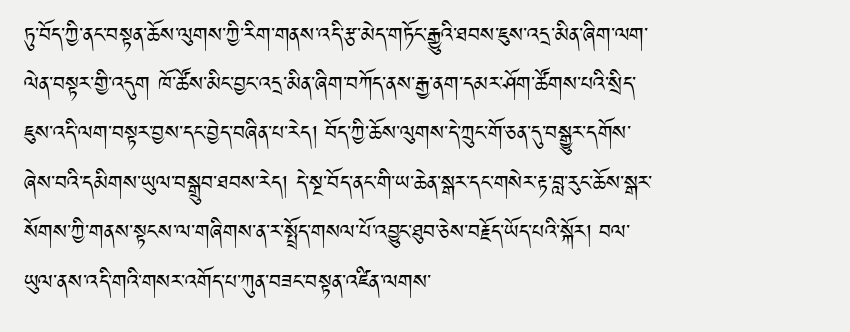ཏུ་བོད་ཀྱི་ནང་བསྟན་ཆོས་ལུགས་ཀྱི་རིག་གནས་འདི་རྩ་མེད་གཏོང་རྒྱུའི་ཐབས་ཇུས་འདྲ་མིན་ཞིག་ལག་ལེན་བསྟར་གྱི་འདུག ཁོ་ཚོས་མིང་བྱང་འདྲ་མིན་ཞིག་བཀོད་ནས་རྒྱ་ནག་དམར་ཤོག་ཚོགས་པའི་སྲིད་ཇུས་འདི་ལག་བསྟར་བྱས་དང་བྱེད་བཞིན་པ་རེད། བོད་ཀྱི་ཆོས་ལུགས་དེ་ཀྲུང་གོ་ཅན་དུ་བསྒྱུར་དགོས་ཞེས་བའི་དམིགས་ཡུལ་བསྒྲུབ་ཐབས་རེད། དེ་སྔ་བོད་ནང་གི་ཡ་ཆེན་སྒར་དང་གསེར་རྟ་བླ་རུང་ཆོས་སྒར་སོགས་ཀྱི་གནས་སྟངས་ལ་གཞིགས་ན་ར་སྤྲོད་གསལ་པོ་འབྱུང་ཐུབ་ཅེས་བརྗོད་ཡོད་པའི་སྐོར། བལ་ཡུལ་ནས་འདི་གའི་གསར་འགོད་པ་ཀུན་བཟང་བསྟན་འཛིན་ལགས་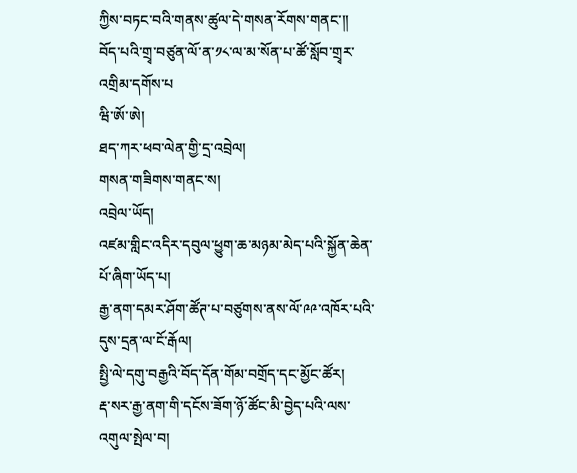ཀྱིས་བཏང་བའི་གནས་ཚུལ་དེ་གསན་རོགས་གནང་།།
བོད་པའི་གྲྭ་བཙུན་ལོ་ན་༡༨་ལ་མ་སོན་པ་ཚོ་སློབ་གྲྭར་འགྲིམ་དགོས་པ
ཝི་ཨོ་ཨེ།
ཐད་ཀར་ཕབ་ལེན་གྱི་དྲ་འབྲེལ།
གསན་གཟིགས་གནང་ས།
འབྲེལ་ཡོད།
འཛམ་གླིང་འདིར་དབུལ་ཕྱུག་ཆ་མཉམ་མེད་པའི་སྐྱོན་ཆེན་པོ་ཞིག་ཡོད་པ།
རྒྱ་ནག་དམར་ཤོག་ཚོཊ་པ་བཙུགས་ནས་ལོ་༩༩་འཁོར་པའི་དུས་དྲན་ལ་ངོ་རྒོལ།
སྤྱི་ལེ་དགུ་བརྒྱའི་བོད་དོན་གོམ་བགྲོད་དང་མྱོང་ཚོར།
རྡ་སར་རྒྱ་ནག་གི་དངོས་ཟོག་ཉོ་ཚོང་མི་བྱེད་པའི་ལས་འགུལ་སྤེལ་བ།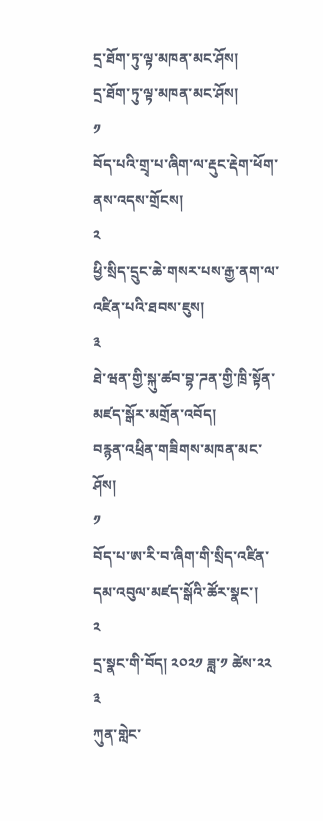དྲ་ཐོག་ཏུ་ལྟ་མཁན་མང་ཤོས།
དྲ་ཐོག་ཏུ་ལྟ་མཁན་མང་ཤོས།
༡
བོད་པའི་གྲྭ་པ་ཞིག་ལ་རྡུང་རྡེག་ཕོག་ནས་འདས་གྲོངས།
༢
ཕྱི་སྲིད་དྲུང་ཆེ་གསར་པས་རྒྱ་ནག་ལ་འཛིན་པའི་ཐབས་ཇུས།
༣
ཐེ་ཝན་གྱི་སྐུ་ཚབ་བྷ་ཌན་གྱི་ཁྲི་སྟོན་མཛད་སྒོར་མགྲོན་འབོད།
བརྙན་འཕྲིན་གཟིགས་མཁན་མང་ཤོས།
༡
བོད་པ་ཨ་རི་བ་ཞིག་གི་སྲིད་འཛིན་དམ་འབུལ་མཛད་སྒོའི་ཚོར་སྣང་།
༢
དྲ་སྣང་གི་བོད། ༢༠༢༡ ཟླ་༡ ཚེས་༢༢
༣
ཀུན་གླེང་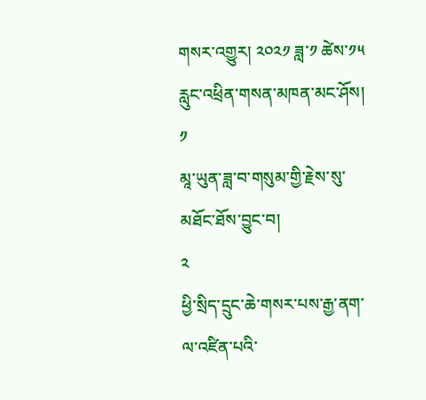གསར་འགྱུར། ༢༠༢༡ ཟླ་༡ ཚེས་༡༥
རླུང་འཕྲིན་གསན་མཁན་མང་ཤོས།
༡
མཱ་ཡུན་ཟླ་བ་གསུམ་གྱི་རྗེས་སུ་མཐོང་ཐོས་བྱུང་བ།
༢
ཕྱི་སྲིད་དྲུང་ཆེ་གསར་པས་རྒྱ་ནག་ལ་འཛིན་པའི་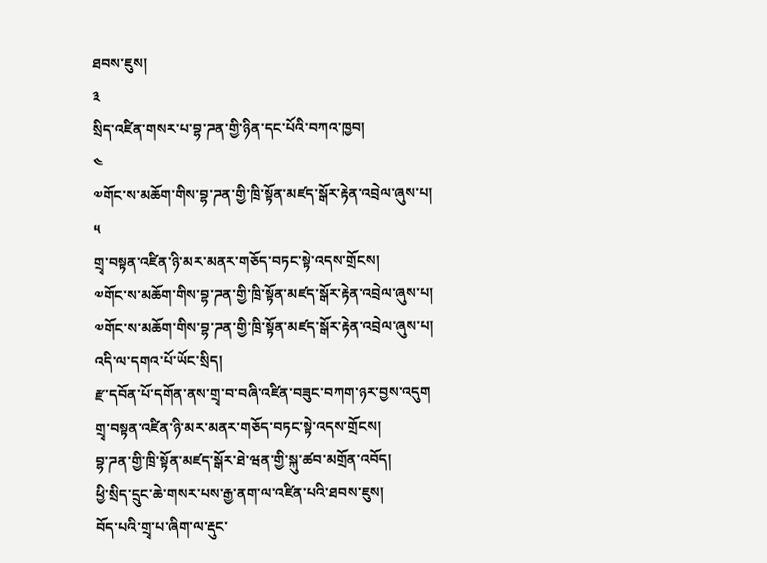ཐབས་ཇུས།
༣
སྲིད་འཛིན་གསར་པ་བྷ་ཌན་གྱི་ཉིན་དང་པོའི་བཀའ་ཁྱབ།
༤
༧གོང་ས་མཆོག་གིས་བྷ་ཌན་གྱི་ཁྲི་སྟོན་མཛད་སྒོར་རྟེན་འབྲེལ་ཞུས་པ།
༥
གྲྭ་བསྟན་འཛིན་ཉི་མར་མནར་གཅོད་བཏང་སྟེ་འདས་གྲོངས།
༧གོང་ས་མཆོག་གིས་བྷ་ཌན་གྱི་ཁྲི་སྟོན་མཛད་སྒོར་རྟེན་འབྲེལ་ཞུས་པ།
༧གོང་ས་མཆོག་གིས་བྷ་ཌན་གྱི་ཁྲི་སྟོན་མཛད་སྒོར་རྟེན་འབྲེལ་ཞུས་པ།
འདི་ལ་དགའ་པོ་ཡོང་སྲིད།
རྫ་དབོན་པོ་དགོན་ནས་གྲྭ་བ་བཞི་འཛིན་བཟུང་བཀག་ཉར་བྱས་འདུག
གྲྭ་བསྟན་འཛིན་ཉི་མར་མནར་གཅོད་བཏང་སྟེ་འདས་གྲོངས།
བྷ་ཌན་གྱི་ཁྲི་སྟོན་མཛད་སྒོར་ཐེ་ཝན་གྱི་སྐུ་ཚབ་མགྲོན་འབོད།
ཕྱི་སྲིད་དྲུང་ཆེ་གསར་པས་རྒྱ་ནག་ལ་འཛིན་པའི་ཐབས་ཇུས།
བོད་པའི་གྲྭ་པ་ཞིག་ལ་རྡུང་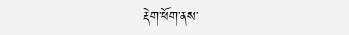རྡེག་ཕོག་ནས་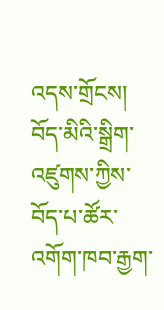འདས་གྲོངས།
བོད་མིའི་སྒྲིག་འཛུགས་ཀྱིས་བོད་པ་ཚོར་འགོག་ཁབ་རྒྱག་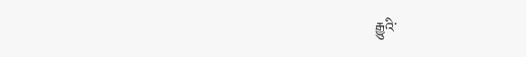རྒྱུའི་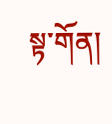སྟ་གོན།